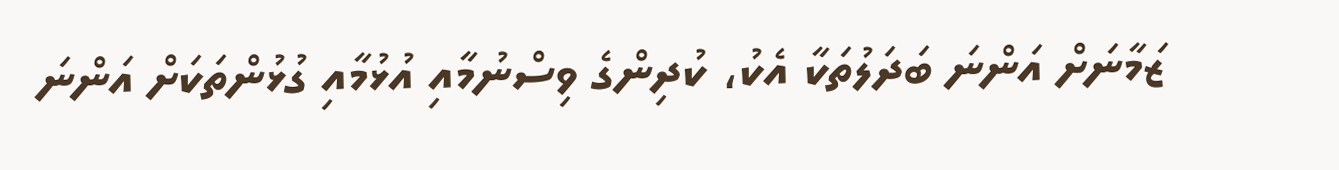ޒަމާނަށް އަންނަ ބަދަލުތަކާ އެކު، ކުދިންގެ ވިސްނުމާއި އުޅުމާއި ގުޅުންތަކަށް އަންނަ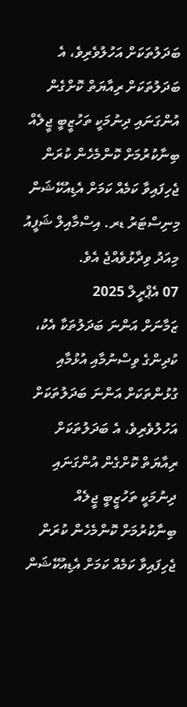ބަދަލުތަކަށް އަހުލުވެރިވެ، އެ ބަދަލުތަކަށް ރިއާޔަތް ކޮށްގެން އުންގަނައި ދިނުމަކީ ތަހުޒީބީ ޖީލެއް ބިނާކުރުމަށް ކޮންމެހެން ކުރަން ޖެހިފައިވާ ކަމެއް ކަމަށް އެޑިއުކޭޝަން މިނިސްޓަރު ޑރ. އިސްމާއިލް ޝަފީއު މިއަދު ވިދާޅުވެއްޖެ އެވެ.
07 އެޕްރީލް 2025
ޒަމާނަށް އަންނަ ބަދަލުތަކާ އެކު، ކުދިންގެ ވިސްނުމާއި އުޅުމާއި ގުޅުންތަކަށް އަންނަ ބަދަލުތަކަށް އަހުލުވެރިވެ، އެ ބަދަލުތަކަށް ރިއާޔަތް ކޮށްގެން އުންގަނައި ދިނުމަކީ ތަހުޒީބީ ޖީލެއް ބިނާކުރުމަށް ކޮންމެހެން ކުރަން ޖެހިފައިވާ ކަމެއް ކަމަށް އެޑިއުކޭޝަން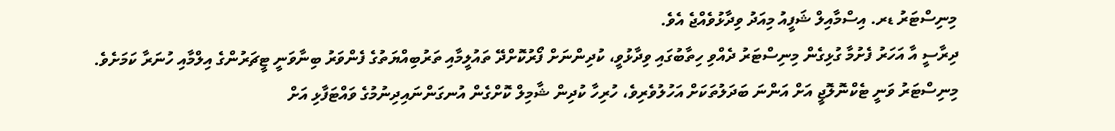މިނިސްޓަރު ޑރ. އިސްމާއިލް ޝަފީއު މިއަދު ވިދާޅުވެއްޖެ އެވެ.
ދިރާސީ އާ އަހަރު ފެށުމާ ގުޅިގެން މިނިސްޓަރު ދެއްވި ހިތާބުގައި ވިދާޅުވީ، ކުދިންނަށް ފޯރުކޮށްދޭ ތައުލީމާއި ތަރުބިއްޔަތުގެ ފެންވަރު ބިނާވަނީ ޓީޗަރުންގެ އިލްމާއި ހުނަރާ ކަމަށެވެ.
މިނިސްޓަރު ވަނީ ޓެކްނޮލޮޖީ އަށް އަންނަ ބަދަލުތަކަށް އަހުލުވެރިވެ، ހުރިހާ ކުދިން ޝާމިލް ކޮށްގެން އުނގަންނައިދިނުމުގެ ވައްޓަފާޅި އަށް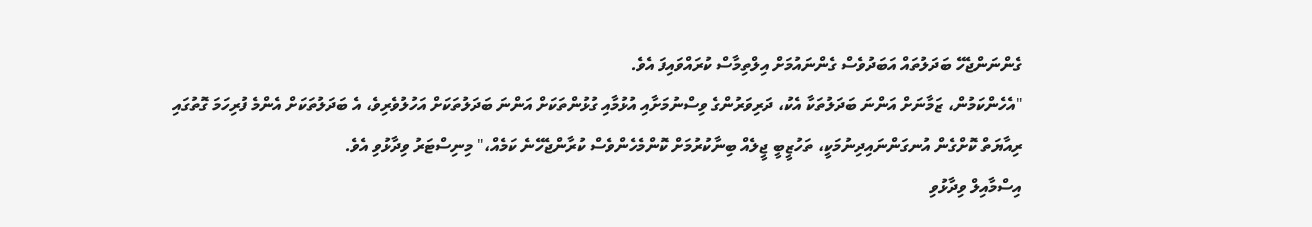ގެންނަންޖެހޭ ބަދަލުތައް އަބަދުވެސް ގެންނައުމަށް އިލްތިމާސް ކުރައްވައިފަ އެވެ.
"އެހެންކަމުން، ޒަމާނަށް އަންނަ ބަދަލުތަކާ އެކު، ދަރިވަރުންގެ ވިސްނުމަށާއި އުޅުމާއި ގުޅުންތަކަށް އަންނަ ބަދަލުތަކަށް އަހުލުވެރިވެ، އެ ބަދަލުތަކަށް އެންމެ ފުރިހަމަ ގޮތުގައި ރިއާޔަތް ކޮށްގެން އުނގަންނައިދިނުމަކީ، ތަހުޒީބީ ޖީލެއް ބިނާކުރުމަށް ކޮންމެހެންވެސް ކުރާންޖެހޭނެ ކަމެއް،" މިނިސްޓަރު ވިދާޅުވި އެވެ.
އިސްމާއިލް ވިދާޅުވި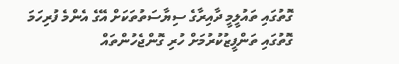ގޮތުގައި ތައުލީމީ ދާއިރާގެ ސިޔާސަތުތަކަށް އޭގެ އެންމެ ފުރިހަމަ ގޮތުގައި ތަންފީޒުކުރުމަށް ހުރި ގޮންޖެހުންތައް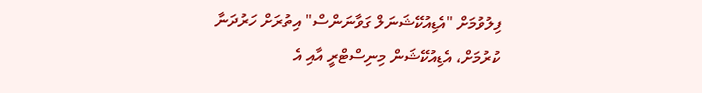ފިލުވުމަށް "އެޑިއުކޭޝަނަލް ގަވާނަންސް" އިތުރަށް ހަރުދަނާ ކުރުމަށް، އެޑިއުކޭޝަން މިނިސްޓްރީ އާއި އެ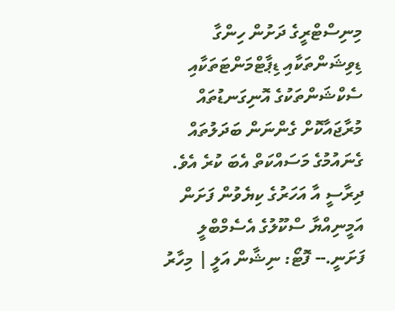މިނިސްޓްރީގެ ދަށުން ހިންގާ ޑިވިޝަންތަކާއި ޑިޕާޓްމަންޓަތަކާއި ސެކްޝަންތަކުގެ އޮނިގަނޑުތައް މުރާޖައާކޮށް ގެންނަން ބަދަލުތައް ގެނައުމުގެ މަސައްކަތް އެބަ ކުރެ އެވެ.
ދިރާސީ އާ އަހަރުގެ ކިޔެވުން ފަށަން އަމީނިއްޔާ ސްކޫލުގެ އެސެމްބްލީ ފަށަނީ.-- ފޮޓޯ: ނިޝާން އަލީ | މިހާރު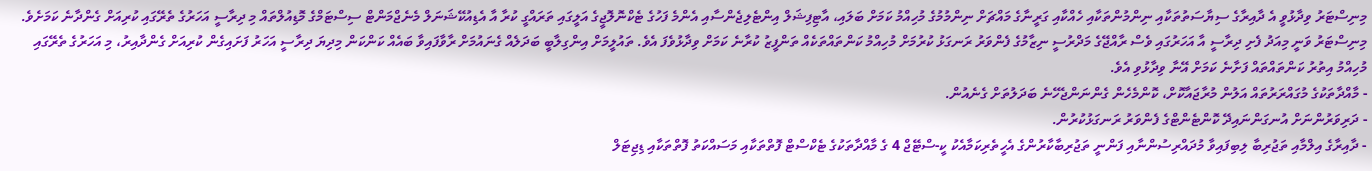މިނިސްޓަރު ވިދާޅުވީ އެ ދާއިރާގެ ސިޔާސަތުތަކާއި ނިންމުންތަކާއި ހެއްކާއި ގަރީނާގެ މައްޗަށް ނިންމުމުގެ މުހިއްމު ކަމަށް ބަލައި، އާޓިފިޝަލް އިންޓެލިޖެންސާއި އެންމެ ފަހުގެ ޓެކްނޮލޮޖީގެ އަލީގައި ތަރައްގީ ކުރާ އާ އެޑިއުކޭޝަނަލް މެނެޖްމަންޓް ސިސްޓަމްގެ މޮޑިއުލްތައް މި ދިރާސީ އަހަރުގެ ތެރޭގައި ކުރިއަށް ގެންދާނެ ކަމަށެވެ.
މިނިސްޓަރު ވަނީ މިއަދު ފެށި ދިރާސީ އާ އަހަރުގައި ވެސް ރާއްޖޭގެ މަދްރުސީ ނިޒާމުގެ ފެންވަރު ރަނގަޅު ކުރުމަށް މުހިއްމު ކަންތައްތަކެއް ތަންފީޒު ކުރާނެ ކަމަށް ވިދާޅުވެފަ އެވެ. ތައުލީމަށް އިންގިލާބީ ބަދަލެއް ގެނައުމަށް ރާވާފައިވާ ބައެއް ކަންކަން މިދިޔަ ދިރާސީ އަހަރު ފަށައިގެން ކުރިއަށް ގެންދާއިރު، މި އަހަރުގެ ތެރޭގައި މުހިއްމު އިތުރު ކަންތައްތައް ފަށާނެ ކަމަށް އޭނާ ވިދާޅުވި އެވެ.
- މާއްދާތަކުގެ މުގައްރަރުތައް އަލުން މުރާޖައާކޮށް، ކޮންމެހެން ގެންނަންޖެހޭނެ ބަދަލުތަށް ގެނެއުން.
- ދަރިވަރުންނަށް އުނގަންނައިދޭ ކޮންޓެންޓްގެ ފެންވަރު ރަނގަޅުކުރުން.
- ދާއިރާގެ އިލްމާއި ތަޖުރިބާ ލިބިފައިވާ މުދައްރިސުންނާއި ފަންނީ ތަޖުރިބާކާރުންގެ އެހީތެރިކަމާއެކު ކީ-ސްޓޭޖް 4 ގެ މާއްދާތަކުގެ ޓެކްސްޓް ފޮތްތަކާއި މަސައްކަތު ފޮތްތަކާއި ޑިޖިޓަލް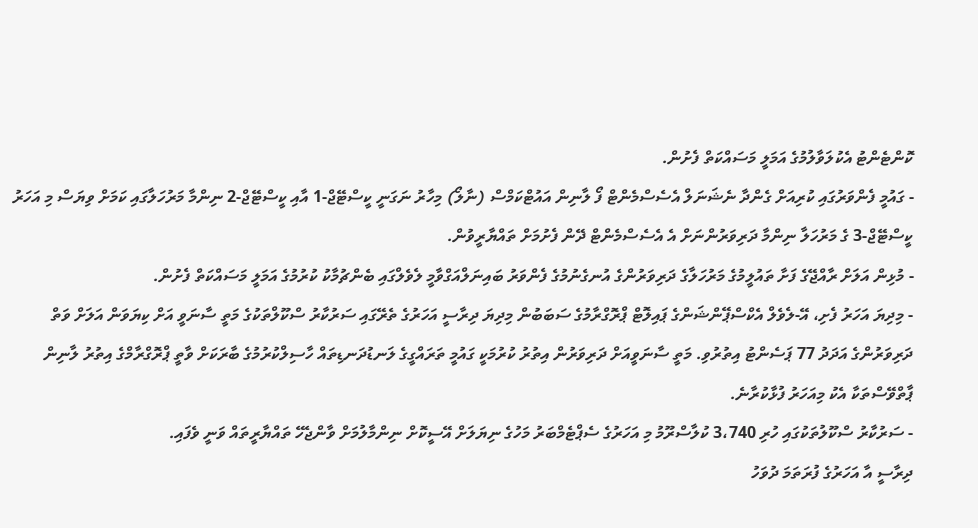ކޮންޓެންޓު އެކުލަވާލުމުގެ އަމަލީ މަސައްކަތް ފެށުން.
- ގައުމީ ފެންވަރުގައި ކުރިއަށް ގެންދާ ނެޝަނަލް އެސެސްމެންޓް ފޯ ލާނިން އައުޓްކަމްސް (ނާލޯ) މިހާރު ނަގަނީ ކީސްޓޭޖް-1 އާއި ކީސްޓޭޖް-2 ނިންމާ މަރުހަލާގައި ކަމަށް ވިޔަސް މި އަހަރު ކީސްޓޭޖް-3 ގެ މަރުހަލާ ނިންމާ ދަރިވަރުންނަށް އެ އެސެސްމެންޓް ދޭން ފެށުމަށް ތައްޔާރީވުން.
- މުޅިން އަލަށް ރާއްޖޭގެ ފަށާ ތައުލީމުގެ މަރުހަލާގެ ދަރިވަރުންގެ އުނގެނުމުގެ ފެންވަރު ބައިނަލްއަގްވާމީ ލެވެލްގައި ބެންޗުމާކު ކުރުމުގެ އަމަލީ މަސައްކަތް ފެށުން.
- މިދިޔަ އަހަރު ފެށި، އޭ-ލެވެލް އެކްސްޕޭންޝަންގެ ޕައިލޮޓް ޕްރޮގްރާމުގެ ސަބަބުން މިދިޔަ ދިރާސީ އަހަރުގެ ތެރޭގައި ސަރުކާރު ސްކޫލްތަކުގެ މަތީ ސާނަވީ އަށް ކިޔަވަން އަލަށް ވަތް ދަރިވަރުންގެ އަދަދު 77 ޕަސެންޓު އިތުރުވި. މަތީ ސާނަވީއަށް ދަރިވަރުން އިތުރު ކުރުމަކީ ގައުމީ ތަރައްގީގެ ލަނޑުދަނޑިތައް ހާސިލްކުރުމުގެ ބާރަކަށް ވާތީ ޕްރޮގްރާމްގެ އިތުރު ލާނިން ޕާތްވޭސްތަކާ އެކު މިއަހަރު ފުޅާކުރާނެ.
- ސަރުކާރު ސްކޫލުތަކުގައި ހުރި 3،740 ކުލާސްރޫމު މި އަހަރުގެ ސެޕްޓެމްބަރު މަހުގެ ނިޔަލަށް އޭސީކޮށް ނިންމާލުމަށް ވާންޖެހޭ ތައްޔާރީތައް ވަނީ ވެފައި.
ދިރާސީ އާ އަހަރުގެ ފުރަތަމަ ދުވަހު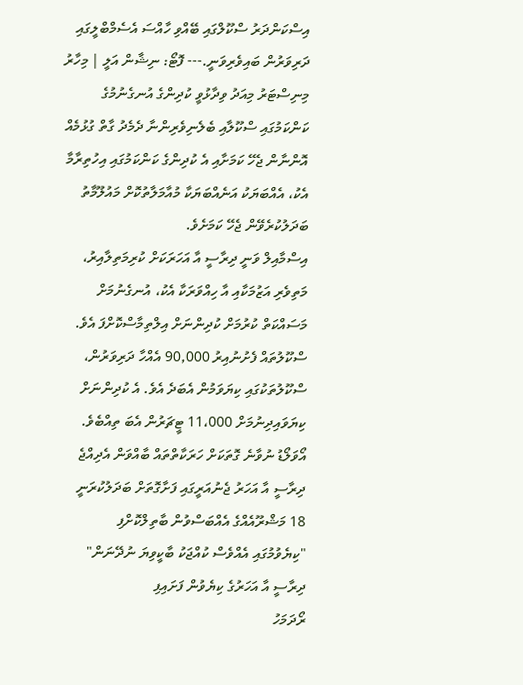އިސްކަންދަރު ސްކޫލްގައި ބޭއްވި ހާއްސަ އެސެމްބްލީގައި ދަރިވަރުން ބައިވެރިވަނީ.--- ފޮޓޯ: ނިޝާން އަލީ | މިހާރު
މިނިސްޓަރު މިއަދު ވިދާޅުވީ ކުދިންގެ އުނގެނުމުގެ ކަންކަމުގައި ސްކޫލާއި ބެލެނިވެރިންނާ ދެމެދު ގާތް ގުޅުމެއް އޮންނާން ޖެހޭ ކަމަށާއި އެ ކުދިންގެ ކަންކަމުގައި އިހުތިރާމާ އެކު، އެއްބަޔަކު އަނެއްބަޔަކާ މުއާމަލާތުކޮށް މައުލޫމާތު ބަދަލުކުރެވޭން ޖެހޭ ކަމަށެވެ.
އިސްމާއިލް ވަނީ ދިރާސީ އާ އަހަރަކަށް ކުރިމަތިލާއިރު، މަތިވެރި އަޒުމަކާއި އާ ހިއްވަރަކާ އެކު، އުނގެނުމަށް މަސައްކަތް ކުރުމަށް ކުދިންނަށް އިލްތިމާސްކޮށްފަ އެވެ.
ސްކޫލުތައް ފެށުނުއިރު 90,000 އެއްހާ ދަރިވަރުން، ސްކޫލުތަކުގައި ކިޔަވަމުން އެބަދެ އެވެ. އެ ކުދިންނަށް ކިޔަވައިދިނުމަށް 11،000 ޓީޗަރުން އެބަ ތިއްބެވެ.
އޯވަލޯޑު ނުވާނެ ގޮތަކަށް ހަރަކާތްތައް ބާއްވަން އެދިއްޖެ
ދިރާސީ އާ އަހަރު ޖެނުއަރީގައި ފަށާގޮތަށް ބަދަލުކުރަނީ
18 މަޝްރޫއެއްގެ އެއްބަސްވުން ބާތިލްކޮށްފި
"ކިޔެވުމުގައި އެއްވެސް ކުއްޖަކު ބާކީވިޔަ ނުދޭނަން"
ދިރާސީ އާ އަހަރުގެ ކިޔެވުން ފަށައިފި
ރޯދަމަހު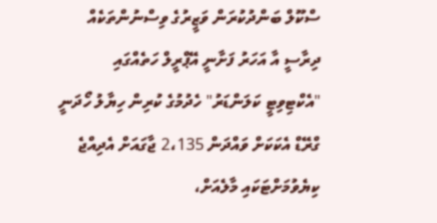ސްކޫލް ބަންދުކުރަން ވަޒީރުގެ ވިސްނުންތަކެއް
ދިރާސީ އާ އަހަރު ފަށާނީ އޭޕްރީލް ހަތެއްގައި
"އެކްޓިވިޓީ ކަލަންޑަރު" ހެދުމުގެ ކުރިން ހިޔާލު ހޯދަނީ
ގްރޭޑް އެކަކަށް ވައްދަން 2،135 ޖާގައަށް އެދިއްޖެ
ކިޔެވުމަށްޓަކައި މާލެއަށް،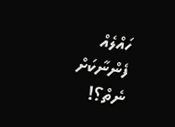ހައްލެއް ފެންނާކަށް ނެތް؟!